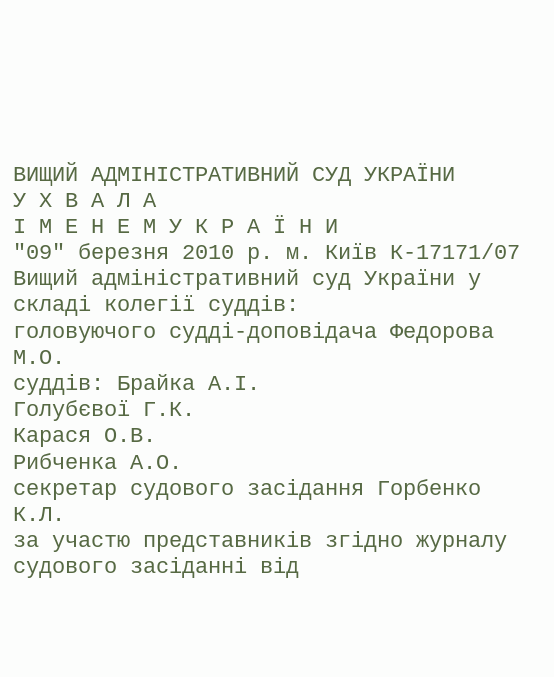ВИЩИЙ АДМІНІСТРАТИВНИЙ СУД УКРАЇНИ
У Х В А Л А
І М Е Н Е М У К Р А Ї Н И
"09" березня 2010 р. м. Київ К-17171/07
Вищий адміністративний суд України у складі колегії суддів:
головуючого судді-доповідача Федорова М.О.
суддів: Брайка А.І.
Голубєвої Г.К.
Карася О.В.
Рибченка А.О.
секретар судового засідання Горбенко К.Л.
за участю представників згідно журналу судового засіданні від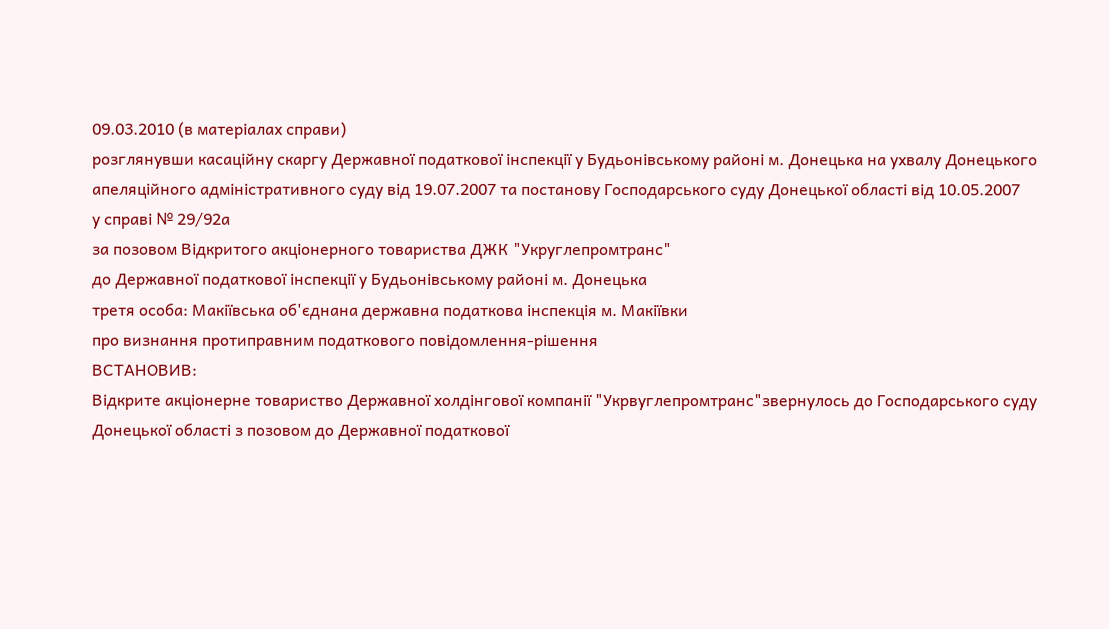09.03.2010 (в матеріалах справи)
розглянувши касаційну скаргу Державної податкової інспекції у Будьонівському районі м. Донецька на ухвалу Донецького апеляційного адміністративного суду від 19.07.2007 та постанову Господарського суду Донецької області від 10.05.2007
у справі № 29/92а
за позовом Відкритого акціонерного товариства ДЖК "Укруглепромтранс"
до Державної податкової інспекції у Будьонівському районі м. Донецька
третя особа: Макіївська об'єднана державна податкова інспекція м. Макіївки
про визнання протиправним податкового повідомлення-рішення
ВСТАНОВИВ:
Відкрите акціонерне товариство Державної холдінгової компанії "Укрвуглепромтранс"звернулось до Господарського суду Донецької області з позовом до Державної податкової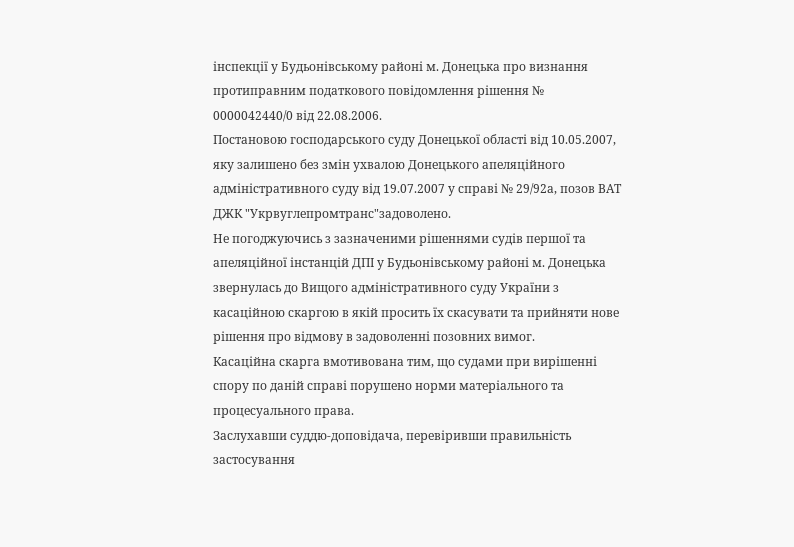інспекції у Будьонівському районі м. Донецька про визнання протиправним податкового повідомлення рішення № 0000042440/0 від 22.08.2006.
Постановою господарського суду Донецької області від 10.05.2007, яку залишено без змін ухвалою Донецького апеляційного адміністративного суду від 19.07.2007 у справі № 29/92а, позов ВАТ ДЖК "Укрвуглепромтранс"задоволено.
Не погоджуючись з зазначеними рішеннями судів першої та апеляційної інстанцій ДПІ у Будьонівському районі м. Донецька звернулась до Вищого адміністративного суду України з касаційною скаргою в якій просить їх скасувати та прийняти нове рішення про відмову в задоволенні позовних вимог.
Касаційна скарга вмотивована тим, що судами при вирішенні спору по даній справі порушено норми матеріального та процесуального права.
Заслухавши суддю-доповідача, перевіривши правильність застосування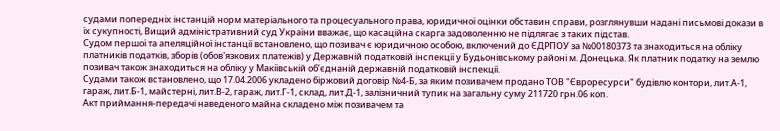судами попередніх інстанцій норм матеріального та процесуального права, юридичної оцінки обставин справи, розглянувши надані письмові докази в їх сукупності, Вищий адміністративний суд України вважає, що касаційна скарга задоволенню не підлягає з таких підстав.
Судом першої та апеляційної інстанції встановлено, що позивач є юридичною особою, включений до ЄДРПОУ за №00180373 та знаходиться на обліку платників податків, зборів (обов'язкових платежів) у Державній податковій інспекції у Будьонівському районі м. Донецька. Як платник податку на землю позивач також знаходиться на обліку у Макіївській об’єднаній державній податковій інспекції.
Судами також встановлено, що 17.04.2006 укладено біржовий договір №4-Б, за яким позивачем продано ТОВ "Євроресурси" будівлю контори, лит.А-1, гараж, лит.Б-1, майстерні, лит.В-2, гараж, лит.Г-1, склад, лит.Д-1, залізничний тупик на загальну суму 211720 грн.06 коп.
Акт приймання-передачі наведеного майна складено між позивачем та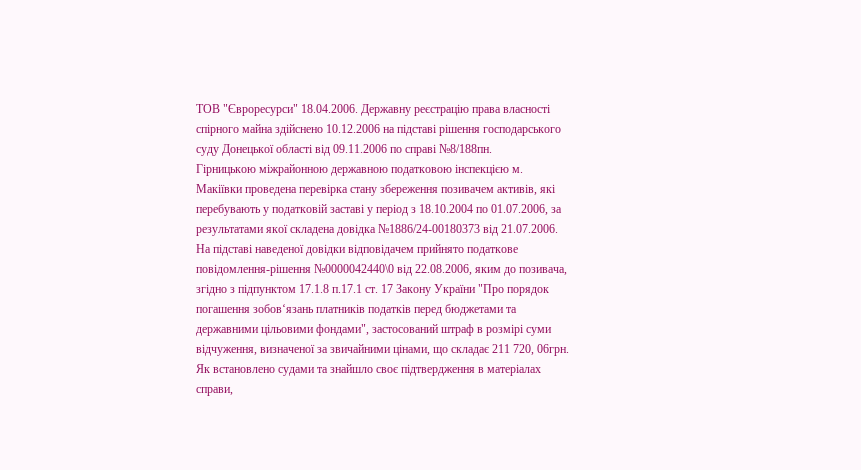ТОВ "Євроресурси" 18.04.2006. Державну реєстрацію права власності спірного майна здійснено 10.12.2006 на підставі рішення господарського суду Донецької області від 09.11.2006 по справі №8/188пн.
Гірницькою міжрайонною державною податковою інспекцією м. Макіївки проведена перевірка стану збереження позивачем активів, які перебувають у податковій заставі у період з 18.10.2004 по 01.07.2006, за результатами якої складена довідка №1886/24-00180373 від 21.07.2006.
На підставі наведеної довідки відповідачем прийнято податкове повідомлення-рішення №0000042440\0 від 22.08.2006, яким до позивача, згідно з підпунктом 17.1.8 п.17.1 ст. 17 Закону України "Про порядок погашення зобов‘язань платників податків перед бюджетами та державними цільовими фондами", застосований штраф в розмірі суми відчуження, визначеної за звичайними цінами, що складає 211 720, 06грн.
Як встановлено судами та знайшло своє підтвердження в матеріалах справи,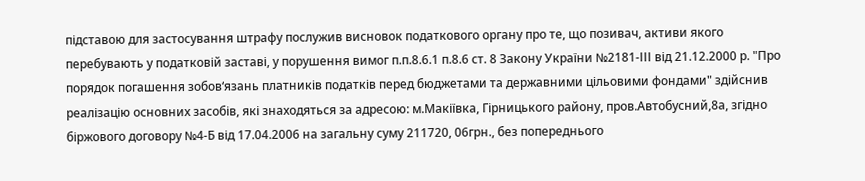підставою для застосування штрафу послужив висновок податкового органу про те, що позивач, активи якого перебувають у податковій заставі, у порушення вимог п.п.8.6.1 п.8.6 ст. 8 Закону України №2181-ІІІ від 21.12.2000 р. "Про порядок погашення зобов‘язань платників податків перед бюджетами та державними цільовими фондами" здійснив реалізацію основних засобів, які знаходяться за адресою: м.Макіївка, Гірницького району, пров.Автобусний,8а, згідно біржового договору №4-Б від 17.04.2006 на загальну суму 211720, 06грн., без попереднього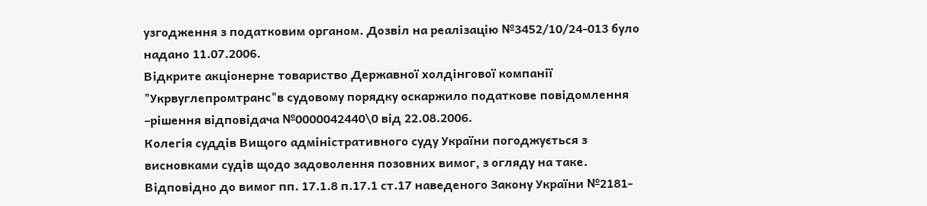узгодження з податковим органом. Дозвіл на реалізацію №3452/10/24-013 було надано 11.07.2006.
Відкрите акціонерне товариство Державної холдінгової компанії "Укрвуглепромтранс"в судовому порядку оскаржило податкове повідомлення –рішення відповідача №0000042440\0 від 22.08.2006.
Колегія суддів Вищого адміністративного суду України погоджується з висновками судів щодо задоволення позовних вимог, з огляду на таке.
Відповідно до вимог пп. 17.1.8 п.17.1 ст.17 наведеного Закону України №2181-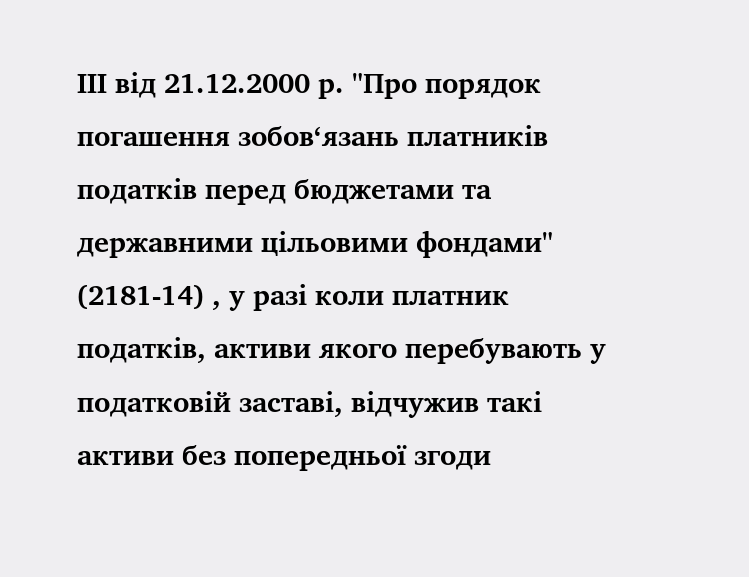ІІІ від 21.12.2000 р. "Про порядок погашення зобов‘язань платників податків перед бюджетами та державними цільовими фондами" (2181-14) , у разі коли платник податків, активи якого перебувають у податковій заставі, відчужив такі активи без попередньої згоди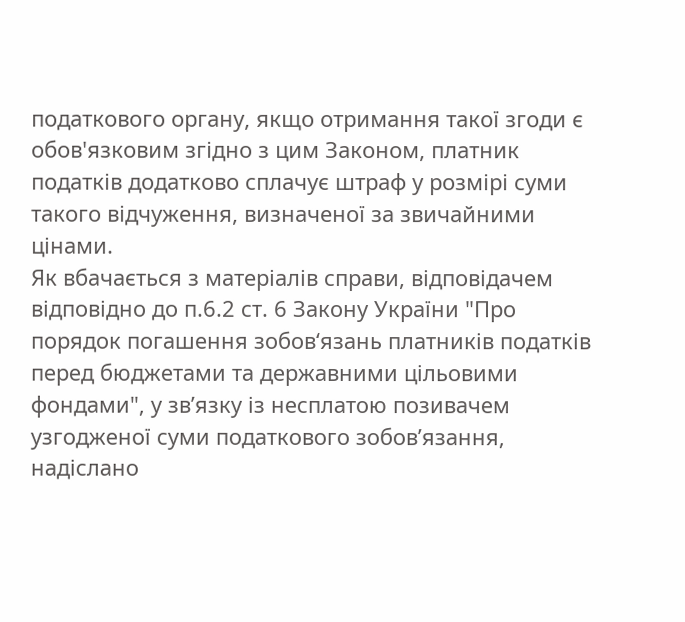податкового органу, якщо отримання такої згоди є обов'язковим згідно з цим Законом, платник податків додатково сплачує штраф у розмірі суми такого відчуження, визначеної за звичайними цінами.
Як вбачається з матеріалів справи, відповідачем відповідно до п.6.2 ст. 6 Закону України "Про порядок погашення зобов‘язань платників податків перед бюджетами та державними цільовими фондами", у зв’язку із несплатою позивачем узгодженої суми податкового зобов’язання, надіслано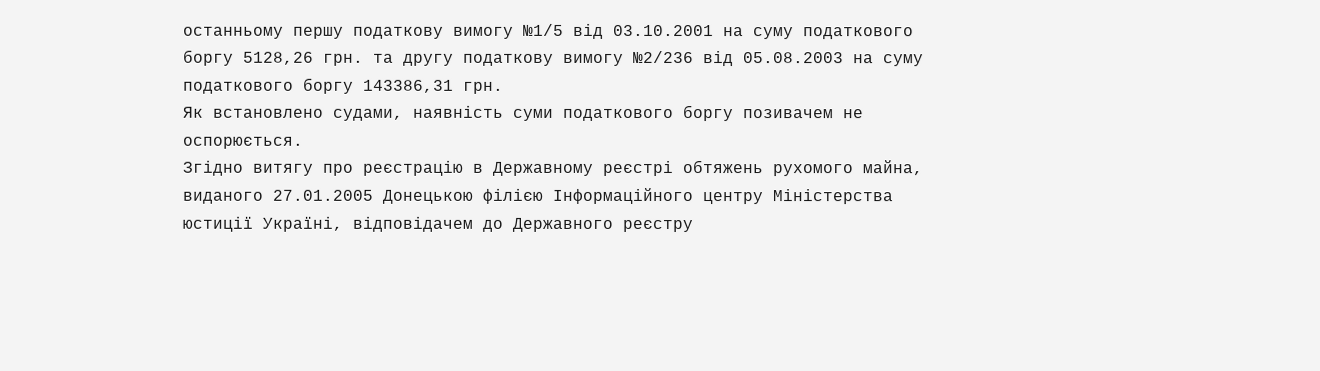останньому першу податкову вимогу №1/5 від 03.10.2001 на суму податкового боргу 5128,26 грн. та другу податкову вимогу №2/236 від 05.08.2003 на суму податкового боргу 143386,31 грн.
Як встановлено судами, наявність суми податкового боргу позивачем не оспорюється.
Згідно витягу про реєстрацію в Державному реєстрі обтяжень рухомого майна, виданого 27.01.2005 Донецькою філією Інформаційного центру Міністерства юстиції Україні, відповідачем до Державного реєстру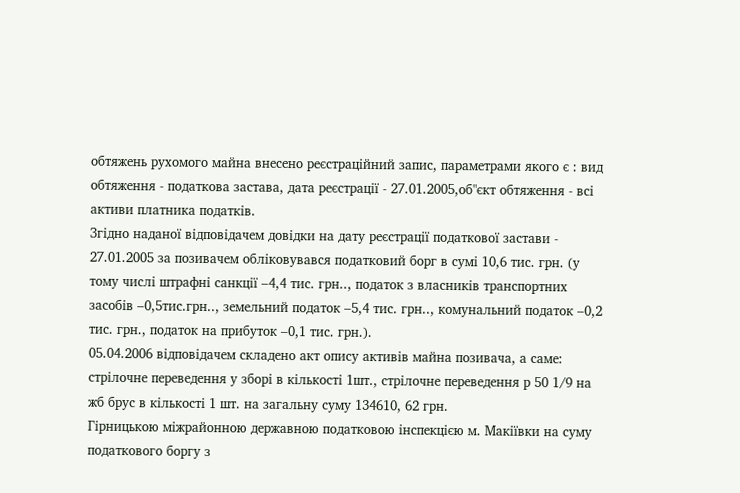обтяжень рухомого майна внесено реєстраційний запис, параметрами якого є : вид обтяження - податкова застава, дата реєстрації - 27.01.2005,об"єкт обтяження - всі активи платника податків.
Згідно наданої відповідачем довідки на дату реєстрації податкової застави - 27.01.2005 за позивачем обліковувався податковий борг в сумі 10,6 тис. грн. (у тому числі штрафні санкції –4,4 тис. грн.., податок з власників транспортних засобів –0,5тис.грн.., земельний податок –5,4 тис. грн.., комунальний податок –0,2 тис. грн., податок на прибуток –0,1 тис. грн.).
05.04.2006 відповідачем складено акт опису активів майна позивача, а саме: стрілочне переведення у зборі в кількості 1шт., стрілочне переведення р 50 1/9 на жб брус в кількості 1 шт. на загальну суму 134610, 62 грн.
Гірницькою міжрайонною державною податковою інспекцією м. Макіївки на суму податкового боргу з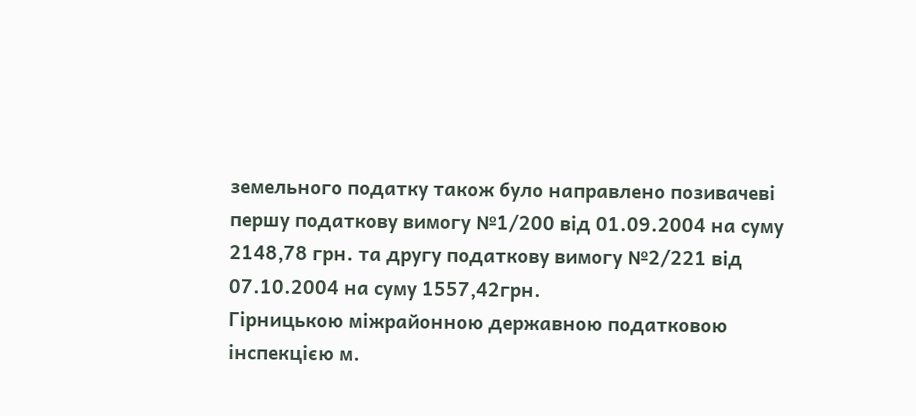земельного податку також було направлено позивачеві першу податкову вимогу №1/200 від 01.09.2004 на суму 2148,78 грн. та другу податкову вимогу №2/221 від 07.10.2004 на суму 1557,42грн.
Гірницькою міжрайонною державною податковою інспекцією м.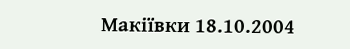Макіївки 18.10.2004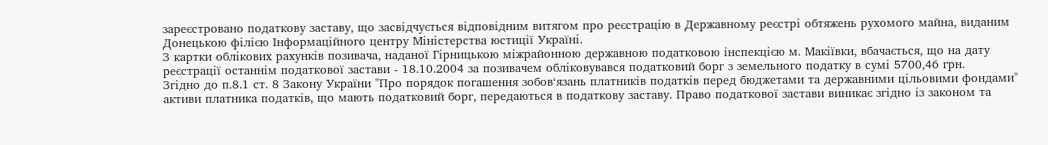зареєстровано податкову заставу, що засвідчується відповідним витягом про реєстрацію в Державному реєстрі обтяжень рухомого майна, виданим Донецькою філією Інформаційного центру Міністерства юстиції Україні.
З картки облікових рахунків позивача, наданої Гірницькою міжрайонною державною податковою інспекцією м. Макіївки, вбачається, що на дату реєстрації останнім податкової застави - 18.10.2004 за позивачем обліковувався податковий борг з земельного податку в сумі 5700,46 грн.
Згідно до п.8.1 ст. 8 Закону України "Про порядок погашення зобов‘язань платників податків перед бюджетами та державними цільовими фондами" активи платника податків, що мають податковий борг, передаються в податкову заставу. Право податкової застави виникає згідно із законом та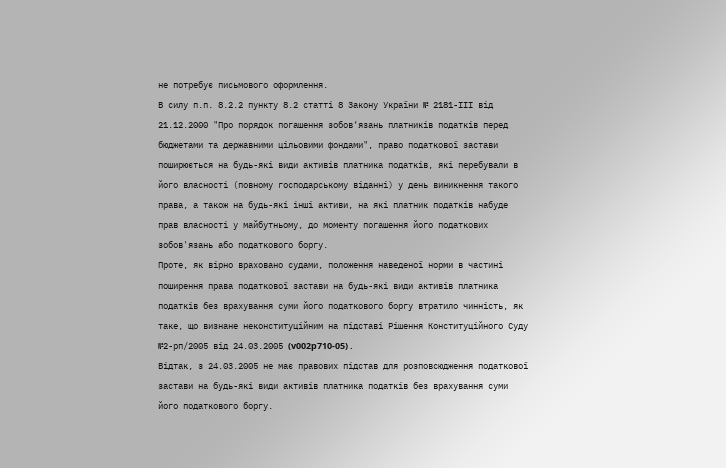не потребує письмового оформлення.
В силу п.п. 8.2.2 пункту 8.2 статті 8 Закону України № 2181-ІІІ від 21.12.2000 "Про порядок погашення зобов‘язань платників податків перед бюджетами та державними цільовими фондами", право податкової застави поширюється на будь-які види активів платника податків, які перебували в його власності (повному господарському віданні) у день виникнення такого права, а також на будь-які інші активи, на які платник податків набуде прав власності у майбутньому, до моменту погашення його податкових зобов'язань або податкового боргу.
Проте, як вірно враховано судами, положення наведеної норми в частині поширення права податкової застави на будь-які види активів платника податків без врахування суми його податкового боргу втратило чинність, як таке, що визнане неконституційним на підставі Рішення Конституційного Суду №2-рп/2005 від 24.03.2005 (v002p710-05) .
Відтак, з 24.03.2005 не має правових підстав для розповсюдження податкової застави на будь-які види активів платника податків без врахування суми його податкового боргу.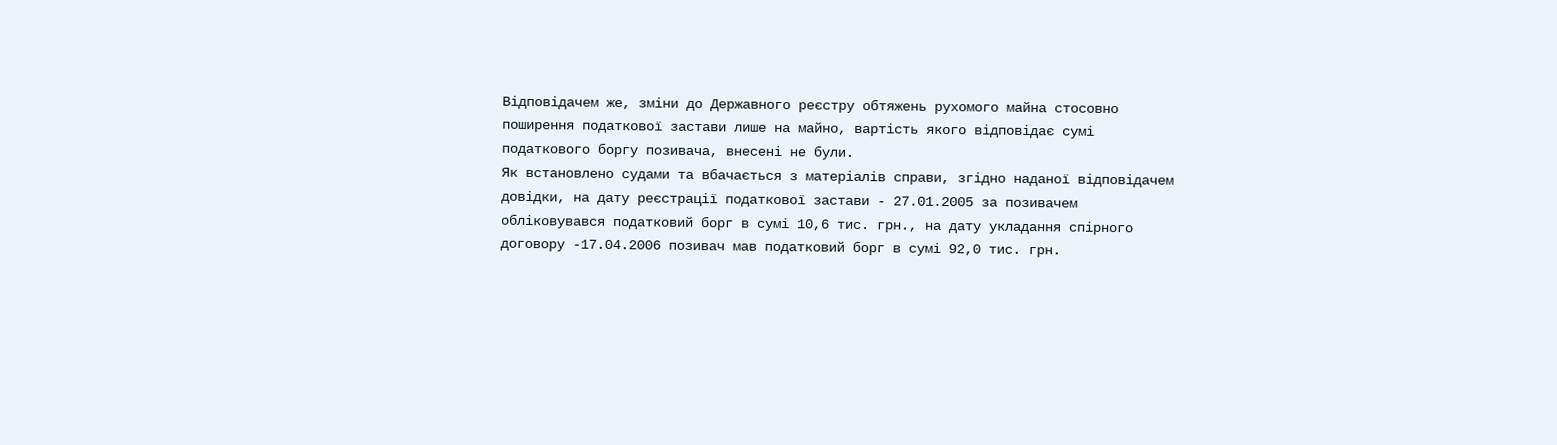Відповідачем же, зміни до Державного реєстру обтяжень рухомого майна стосовно поширення податкової застави лише на майно, вартість якого відповідає сумі податкового боргу позивача, внесені не були.
Як встановлено судами та вбачається з матеріалів справи, згідно наданої відповідачем довідки, на дату реєстрації податкової застави - 27.01.2005 за позивачем обліковувався податковий борг в сумі 10,6 тис. грн., на дату укладання спірного договору -17.04.2006 позивач мав податковий борг в сумі 92,0 тис. грн.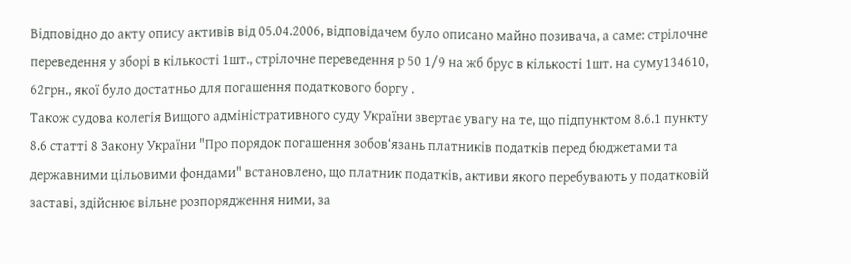Відповідно до акту опису активів від 05.04.2006, відповідачем було описано майно позивача, а саме: стрілочне переведення у зборі в кількості 1шт., стрілочне переведення р 50 1/9 на жб брус в кількості 1шт. на суму134610, 62грн., якої було достатньо для погашення податкового боргу .
Також судова колегія Вищого адміністративного суду України звертає увагу на те, що підпунктом 8.6.1 пункту 8.6 статті 8 Закону України "Про порядок погашення зобов‘язань платників податків перед бюджетами та державними цільовими фондами" встановлено, що платник податків, активи якого перебувають у податковій заставі, здійснює вільне розпорядження ними, за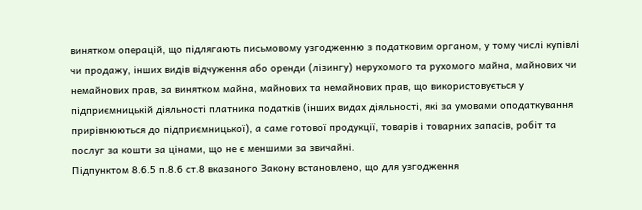винятком операцій, що підлягають письмовому узгодженню з податковим органом, у тому числі купівлі чи продажу, інших видів відчуження або оренди (лізингу) нерухомого та рухомого майна, майнових чи немайнових прав, за винятком майна, майнових та немайнових прав, що використовується у підприємницькій діяльності платника податків (інших видах діяльності, які за умовами оподаткування прирівнюються до підприємницької), а саме готової продукції, товарів і товарних запасів, робіт та послуг за кошти за цінами, що не є меншими за звичайні.
Підпунктом 8.6.5 п.8.6 ст.8 вказаного Закону встановлено, що для узгодження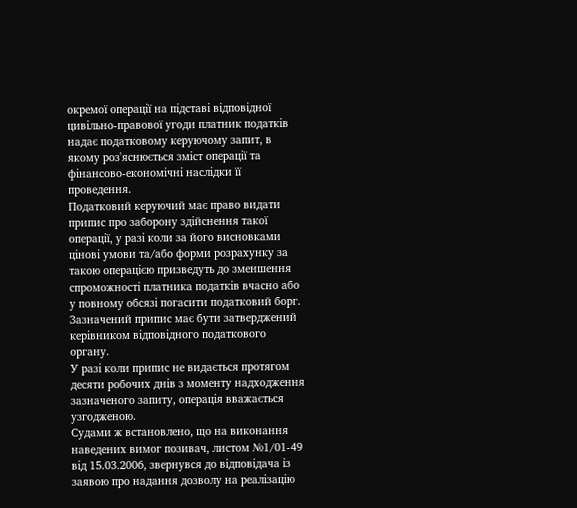окремої операції на підставі відповідної цивільно-правової угоди платник податків надає податковому керуючому запит, в якому роз'яснюється зміст операції та фінансово-економічні наслідки її проведення.
Податковий керуючий має право видати припис про заборону здійснення такої операції, у разі коли за його висновками цінові умови та/або форми розрахунку за такою операцією призведуть до зменшення спроможності платника податків вчасно або у повному обсязі погасити податковий борг.
Зазначений припис має бути затверджений керівником відповідного податкового органу.
У разі коли припис не видається протягом десяти робочих днів з моменту надходження зазначеного запиту, операція вважається узгодженою.
Судами ж встановлено, що на виконання наведених вимог позивач, листом №1/01-49 від 15.03.2006, звернувся до відповідача із заявою про надання дозволу на реалізацію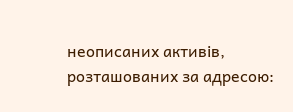неописаних активів, розташованих за адресою: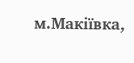м.Макіївка,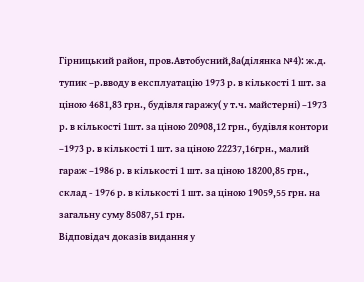Гірницький район, пров.Автобусний,8а(ділянка №4): ж.д. тупик –р.вводу в експлуатацію 1973 р. в кількості 1 шт. за ціною 4681,83 грн., будівля гаражу( у т.ч. майстерні) –1973 р. в кількості 1шт. за ціною 20908,12 грн., будівля контори –1973 р. в кількості 1 шт. за ціною 22237,16грн., малий гараж –1986 р. в кількості 1 шт. за ціною 18200,85 грн., склад - 1976 р. в кількості 1 шт. за ціною 19059,55 грн. на загальну суму 85087,51 грн.
Відповідач доказів видання у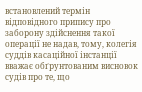встановлений термін відповідного припису про заборону здійснення такої операції не надав, тому, колегія суддів касаційної інстанції вважає обґрунтованим висновок судів про те, що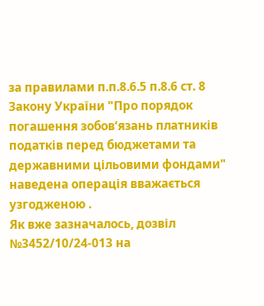за правилами п.п.8.6.5 п.8.6 ст. 8 Закону України "Про порядок погашення зобов‘язань платників податків перед бюджетами та державними цільовими фондами" наведена операція вважається узгодженою .
Як вже зазначалось, дозвіл №3452/10/24-013 на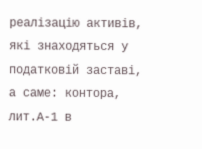реалізацію активів, які знаходяться у податковій заставі, а саме: контора, лит.А-1 в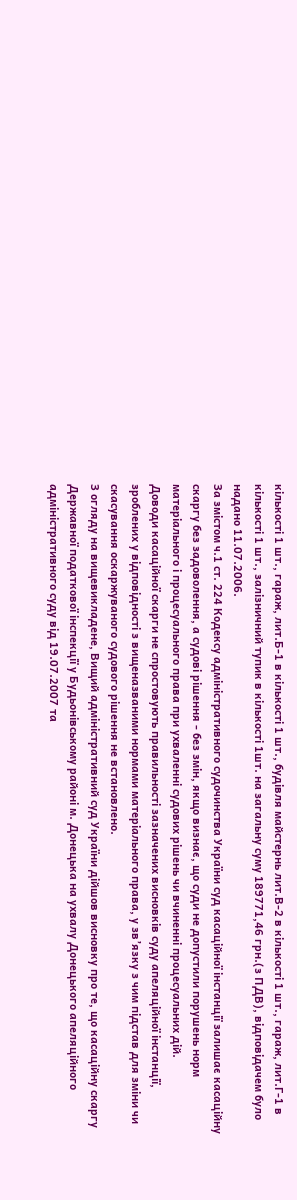кількості 1 шт., гараж, лит.Б-1 в кількості 1 шт., будівля майстернь лит.В-2 в кількості 1 шт., гараж, лит.Г-1 в кількості 1 шт., залізничний тупик в кількості 1шт. на загальну суму 189771,46 грн.(з ПДВ), відповідачем було надано 11.07.2006.
За змістом ч.1 ст. 224 Кодексу адміністративного судочинства України суд касаційної інстанції залишає касаційну скаргу без задоволення, а судові рішення - без змін, якщо визнає, що суди не допустили порушень норм матеріального і процесуального права при ухваленні судових рішень чи вчиненні процесуальних дій.
Доводи касаційної скарги не спростовують правильності зазначених висновків суду апеляційної інстанції, зроблених у відповідності з вищеназваними нормами матеріального права, у зв’язку з чим підстав для зміни чи скасування оскаржуваного судового рішення не встановлено.
З огляду на вищевикладене, Вищий адміністративний суд України дійшов висновку про те, що касаційну скаргу Державної податкової інспекції у Будьонівському районі м. Донецька на ухвалу Донецького апеляційного адміністративного суду від 19.07.2007 та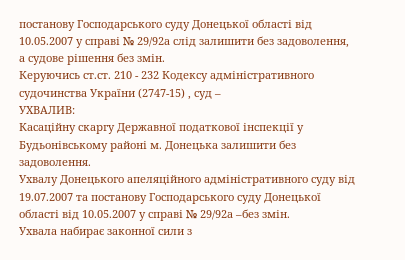постанову Господарського суду Донецької області від 10.05.2007 у справі № 29/92а слід залишити без задоволення, а судове рішення без змін.
Керуючись ст.ст. 210 - 232 Кодексу адміністративного судочинства України (2747-15) , суд –
УХВАЛИВ:
Касаційну скаргу Державної податкової інспекції у Будьонівському районі м. Донецька залишити без задоволення.
Ухвалу Донецького апеляційного адміністративного суду від 19.07.2007 та постанову Господарського суду Донецької області від 10.05.2007 у справі № 29/92а –без змін.
Ухвала набирає законної сили з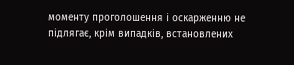моменту проголошення і оскарженню не підлягає, крім випадків, встановлених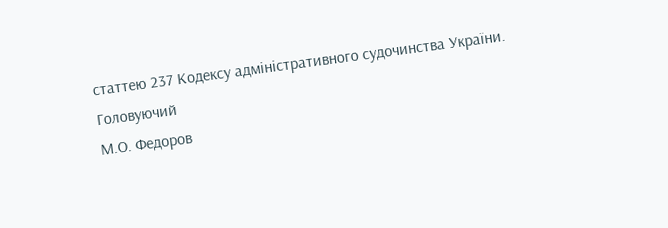статтею 237 Кодексу адміністративного судочинства України.
Головуючий
М.О. Федоров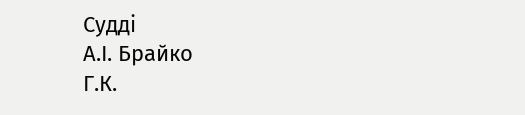Судді
А.І. Брайко
Г.К.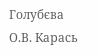Голубєва
О.В. Карась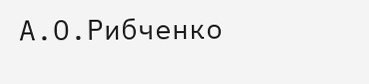А.О.Рибченко